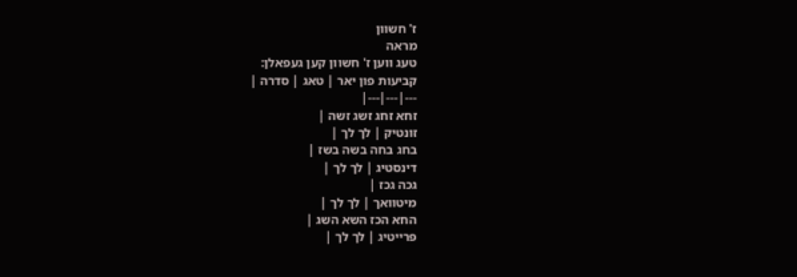ז' חשוון
מראה
טעג ווען ז' חשוון קען געפאלן:
קביעות פון יאר | טאג | סדרה |
---|---|---|
זחא זחג זשג זשה |
זונטיק | לך לך |
בחג בחה בשה בשז |
דינסטיג | לך לך |
גכה גכז |
מיטוואך | לך לך |
החא הכז השא השג |
פרייטיג | לך לך |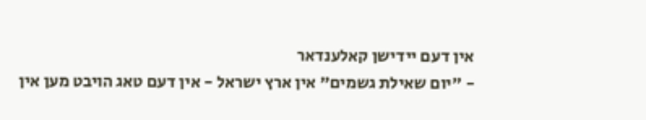אין דעם יידישן קאלענדאר
- "יום שאילת גשמים" אין ארץ ישראל - אין דעם טאג הויבט מען אין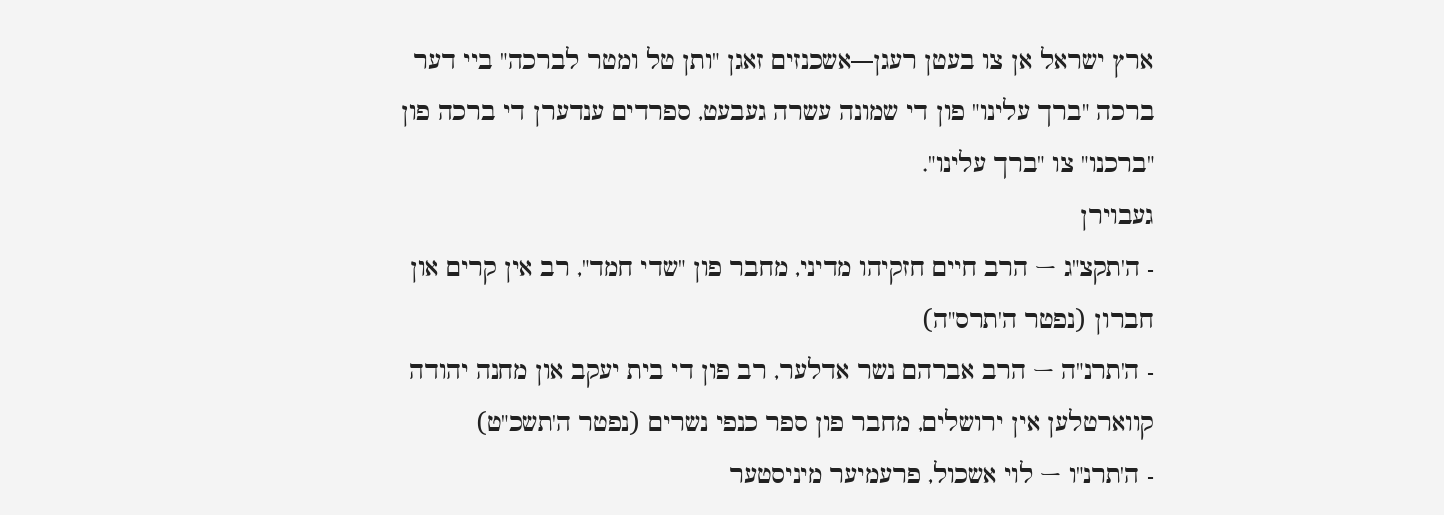ארץ ישראל אן צו בעטן רעגן—אשכנזים זאגן "ותן טל ומטר לברכה" ביי דער ברכה "ברך עלינו" פון די שמונה עשרה געבעט, ספרדים ענדערן די ברכה פון "ברכנו" צו "ברך עלינו".
געבוירן
- ה'תקצ"ג ー הרב חיים חזקיהו מדיני, מחבר פון "שדי חמד", רב אין קרים און חברון (נפטר ה'תרס"ה)
- ה'תרנ"ה ー הרב אברהם נשר אדלער, רב פון די בית יעקב און מחנה יהודה קווארטלען אין ירושלים, מחבר פון ספר כנפי נשרים (נפטר ה'תשכ"ט)
- ה'תרנ"ו ー לוי אשכול, פרעמיער מיניסטער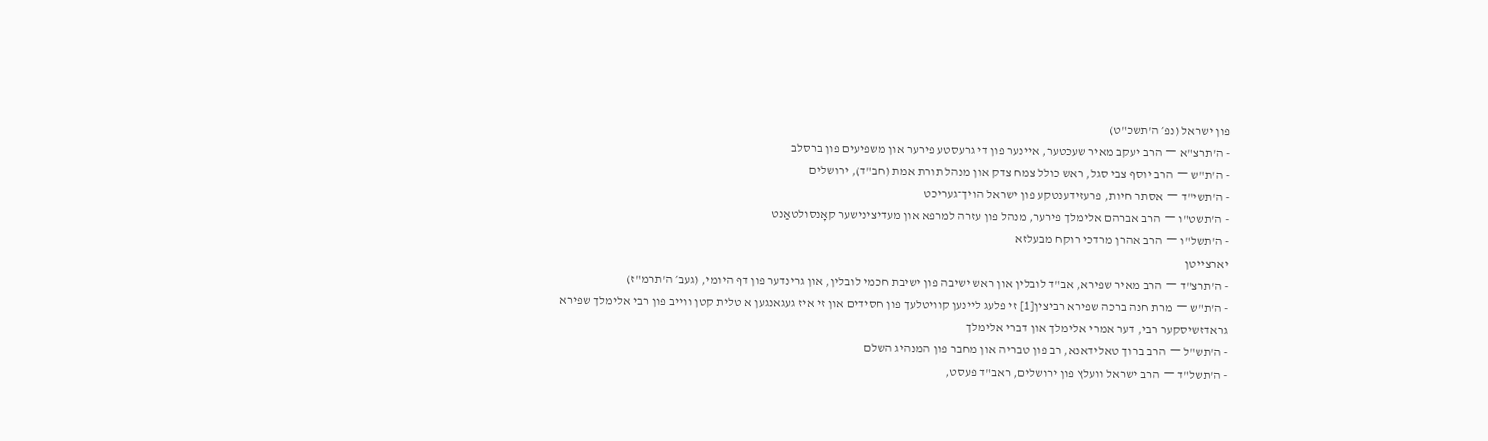פון ישראל (נפ׳ ה'תשכ"ט)
- ה'תרצ"א ー הרב יעקב מאיר שעכטער, איינער פון די גרעסטע פירער און משפיעים פון ברסלב
- ה'ת"ש ー הרב יוסף צבי סגל, ראש כולל צמח צדק און מנהל תורת אמת (חב"ד), ירושלים
- ה'תשי"ד ー אסתר חיות, פרעזידענטקע פון ישראל הויך־געריכט
- ה'תשט"ו ー הרב אברהם אלימלך פירער, מנהל פון עזרה למרפא און מעדיצינישער קאָנסולטאַנט
- ה'תשל"ו ー הרב אהרן מרדכי רוקח מבעלזא
יארצייטן
- ה'תרצ"ד ー הרב מאיר שפירא, אב"ד לובלין און ראש ישיבה פון ישיבת חכמי לובלין, און גרינדער פון דף היומי, (געב׳ ה'תרמ"ז)
- ה'ת"ש ー מרת חנה ברכה שפירא רביצין[1] זי פלעג ליינען קוויטלעך פון חסידים און זי איז געגאנגען א טלית קטן ווייב פון רבי אלימלך שפירא גראדזשיסקער רבי, דער אמרי אלימלך און דברי אלימלך
- ה'תש"ל ー הרב ברוך טאלידאנא, רב פון טבריה און מחבר פון המנהיג השלם
- ה'תשל"ד ー הרב ישראל וועלץ פון ירושלים, ראב"ד פעסט,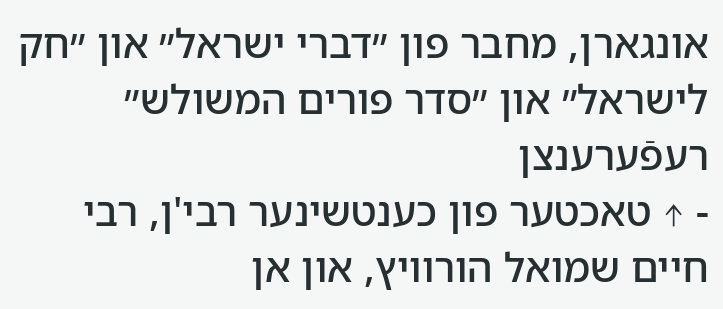אונגארן, מחבר פון ״דברי ישראל״ און ״חק לישראל״ און ״סדר פורים המשולש״
רעפֿערענצן
- ↑ טאכטער פון כענטשינער רבי'ן, רבי חיים שמואל הורוויץ, און אן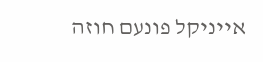אייניקל פונעם חוזה